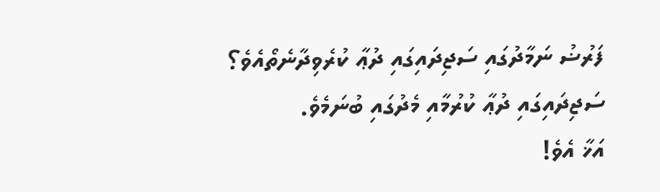ފަރުޟު ނަމާދުގައި ސަޖިދައިގައި ދުޢާ ކުރެވިދާނެތޯއެވެ؟
ސަޖިދައިގައި ދުޢާ ކުރުމާއި މެދުގައި ބުނަމެވެ.
އަޚާ އެވެ!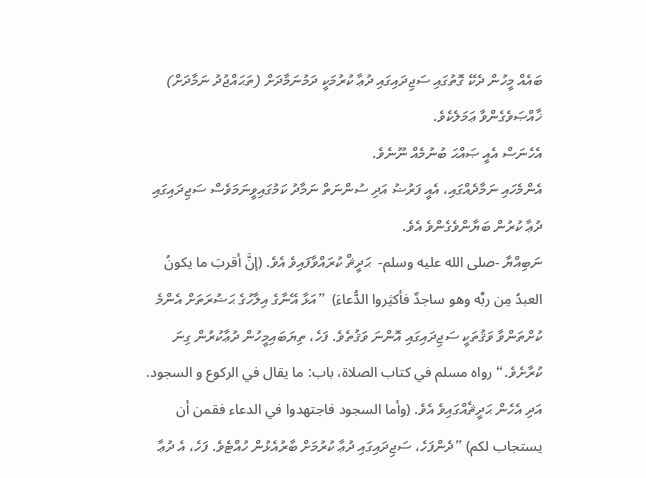ބައެއް މީހުން ދެކޭ ގޮތުގައި ސަޖިދައިގައި ދުޢާ ކުރުމަކީ ދަމުނަމާދަށް (ތަޙައްޖުދު ނަމާދަށް) ޚާއްޞަވެގެންވާ ޢަމަލެކެވެ.
އެހެނަސް އެއީ ޞައްޙަ ބުނުމެއް ނޫނެވެ.
އެންމެހައި ނަމާދެއްގައި، އެއީ ފަރުޟު އަދި ސުންނަތް ނަމާދު ކަމުގައިވީނަމަވެސް ސަޖިދައިގައި ދުޢާ ކުރުން ބަޔާންވެގެންވެ އެވެ.
ނަބިއްޔާ -صلى الله عليه وسلم-  ޙަދީޘް ކުރައްވާފައިވެ އެވެ. (إنَّ أقربَ ما يكونُ العبدُ مِن ربِّه وهو ساجدٌ فأكثِروا الدُّعاءَ)  ”އަޅާ އޭނާގެ އިލާހުގެ ޙަޟުރަތަށް އެންމެ ކުށްތަންވާ ވަޤުތަކީ ސަޖިދައިގައި އޮންނަ ވަޤުތެވެ. ފަހެ، ތިޔަބައިމީހުން ދުޢާކުރުން ގިނަ ކުރާށެވެ.“ رواه مسلم في كتاب الصلاة، باب: ما يقال في الركوع و السجود.
އަދި އެހެން ޙަދީޘެއްގައިވެ އެވެ. (وأما السجود فاجتهدوا في الدعاء فقمن أن يستجاب لكم) ”ދެންފަހެ، ސަޖިދައިގައި ދުޢާ ކުރުމަށް ބާރުއެޅުން ހުއްޓެވެ. ފަހެ، އެ ދުޢާ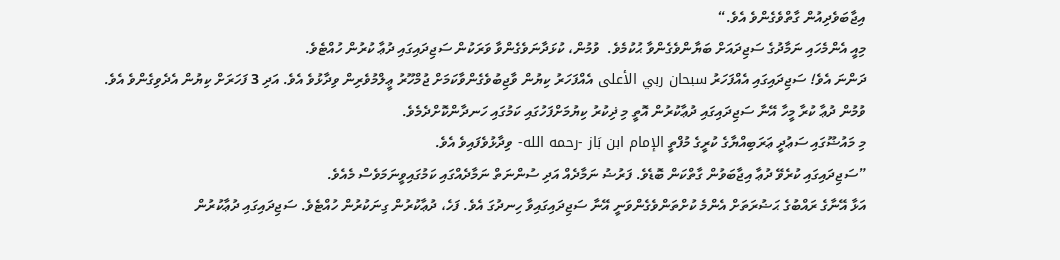އިޖާބަވެދިއުން ގާތްވެގެންވެ އެވެ.“
މިއީ އެންމެހައި ނަމާދުގެ ސަޖިދައަށް ބަޔާންވެގެންވާ ޙުކުމެވެ.  ވުމުން، ކުޅަދާނަވެގެންވާ ވަރަކުން ސަޖިދައިގައި ދުޢާ ކުރުން ހުއްޓެވެ.
ދަންނަ އެވެ! ސަޖިދައިގައި އެއްފަހަރު سبحان ربي الأعلى އެއްފަހަރު ކިޔުން ވާޖިބުވެގެންވާކަމަށް ޖުމްހޫރު ޢީލްމުވެރިން ވިދާޅުވެ އެވެ. އަދި 3 ފަހަރަށް ކިޔުން އެދެވިގެންވެ އެވެ.
ވުމުން ދުޢާ ކުރާ މީހާ އޭނާ ސަޖިދައިގައި ދުޢާކުރުން އޮތީ މި ޛިކުރު ކިޔުމަށްފަހުގައި ކަމުގައި ހަނދާންކޮށްދެމެވެ.
މި މައުޟޫގައި ސަޢުދީ ޢަރަބިއްޔާގެ ކުރީގެ މުފްތީ الإمام ابن بَاز -رحمه الله- ވިދާޅުވެފައިވެ އެވެ.
”ސަޖިދައިގައި ކުރެވޭ ދުޢާ އިޖާބަވުން ގާތްކަން ބޮޑެވެ. ފަރުޟު ނަމާދެއް އަދި ސުންނަތް ނަމާދެއްގައި ކަމުގައިވީނަމަވެސް މެއެވެ.
އަޅާ އޭނާގެ ރައްބުގެ ޙަޟުރަތަށް އެންމެ ކުށްތަންވެގެންވަނީ އޭނާ ސަޖިދައިގައިވާ ހިނދުގަ އެވެ. ފަހެ، ދުޢާކުރުން ގިނަކުރުން ހުއްޓެވެ. ސަޖިދައިގައި ދުޢާކުރުން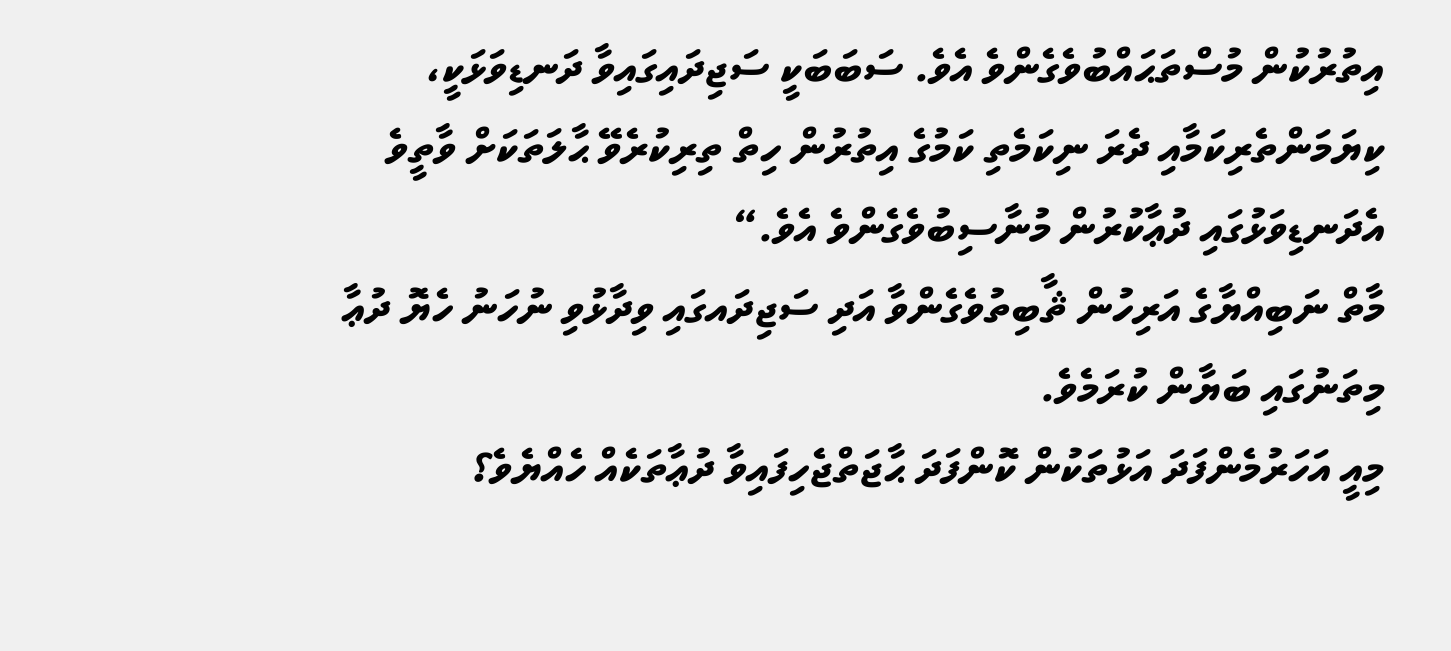އިތުރުކުން މުސްތަޙައްބުވެގެންވެ އެވެ. ސަބަބަކީ ސަޖިދައިގައިވާ ދަނޑިވަޅަކީ، ކިޔަމަންތެރިކަމާއި ދެރަ ނިކަމެތި ކަމުގެ އިތުރުން ހިތް ތިރިކުރެވޭ ޙާލަތަކަށް ވާތީވެ އެދަނޑިވަޅުގައި ދުޢާކުރުން މުނާސިބުވެގެންވެ އެވެ.“
މާތް ނަބިއްޔާގެ އަރިހުން ޘާބިތުވެގެންވާ އަދި ސަޖިދައގައި ވިދާޅުވި ނުހަނު ހެޔޮ ދުޢާ މިތަނުގައި ބަޔާން ކުރަމެވެ.
މިއީ އަހަރުމެންފަދަ އަޅުތަކުން ކޮންފަދަ ޙާޖަތްޖެހިފައިވާ ދުޢާތަކެއް ހެއްޔެވެ؟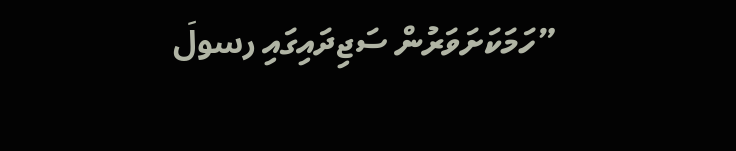”ހަމަކަށަވަރުން ސަޖިދައިގައި رسولَ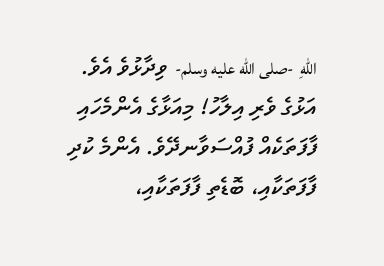اللهِ  -صلى الله عليه وسلم-  ވިދާޅުވެ އެވެ. އަޅުގެ ވެރި އިލާހު! މިއަޅާގެ އެންމެހައި ފާފަތަކެއް ފުއްސަވާނދޭވެ. އެންމެ ކުދި ފާފަތަކާއި، ބޮޑެތި ފާފަތަކާއި،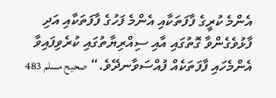އެންމެ ކުރީގެ ފާފަތަކާއި އެންމެ ފަހުގެ ފާފަތަކާއި އަދި ފާޅުވެގެންވާ ގޮތުގައި އާއި ސިއްރިޔާތުގައި ކުރެވިފައިވާ  އެންމެހައި ފާފަތަކެއް ފުއްސަވާނދޭވެ.“ صحيح مسلم 483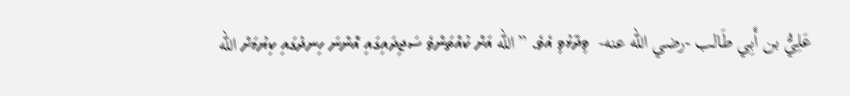عَلِيُّ بن أَبِي طَالب -رضي الله عنه-  ވިދާޅުވި އެވެ. ”الله އަށް ކުއްތަންވެ ސަޖިދައިގައި އޮންނަ ހިނދުގައި ކިޔުމަށް الله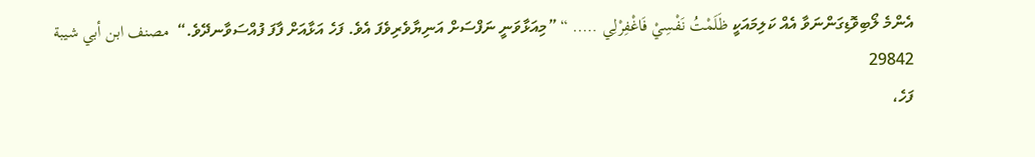އެންމެ ލޯބިވޮޑިގަންނަވާ އެއް ކަލިމައަކީ ظَلَمْتُ نَفْسِيْ فَاغْفِرْلِي ….. “ ”މިއަޅާވަނީ ނަފްސަށް އަނިޔާވެރިވެފަ އެވެ. ފަހެ އަޅާއަށް ފާފަ ފުއްސަވާނދޭވެ.“  مصنف ابن أبي شيبة  29842
ފަހެ،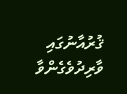ޤުރުއާނުގައި ވާރިދުވެގެންވާ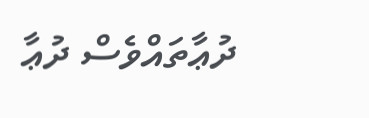ދުޢާތައްވެސް ދުޢާ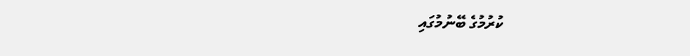ކުރުމުގެ ބޭނުމުގައި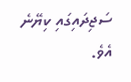ސަޖިދައިގައި ކިޔޭނެ އެވެ.